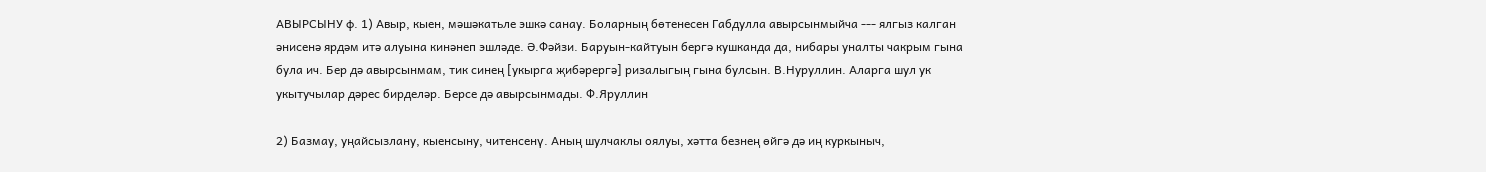АВЫРСЫНУ ф. 1) Авыр, кыен, мәшәкатьле эшкә санау. Боларның бөтенесен Габдулла авырсынмыйча --- ялгыз калган әнисенә ярдәм итә алуына кинәнеп эшләде. Ә.Фәйзи. Баруын-кайтуын бергә кушканда да, нибары уналты чакрым гына була ич. Бер дә авырсынмам, тик синең [укырга җибәрергә] ризалыгың гына булсын. В.Нуруллин. Аларга шул ук укытучылар дәрес бирделәр. Берсе дә авырсынмады. Ф.Яруллин

2) Базмау, уңайсызлану, кыенсыну, читенсенү. Аның шулчаклы оялуы, хәтта безнең өйгә дә иң куркыныч,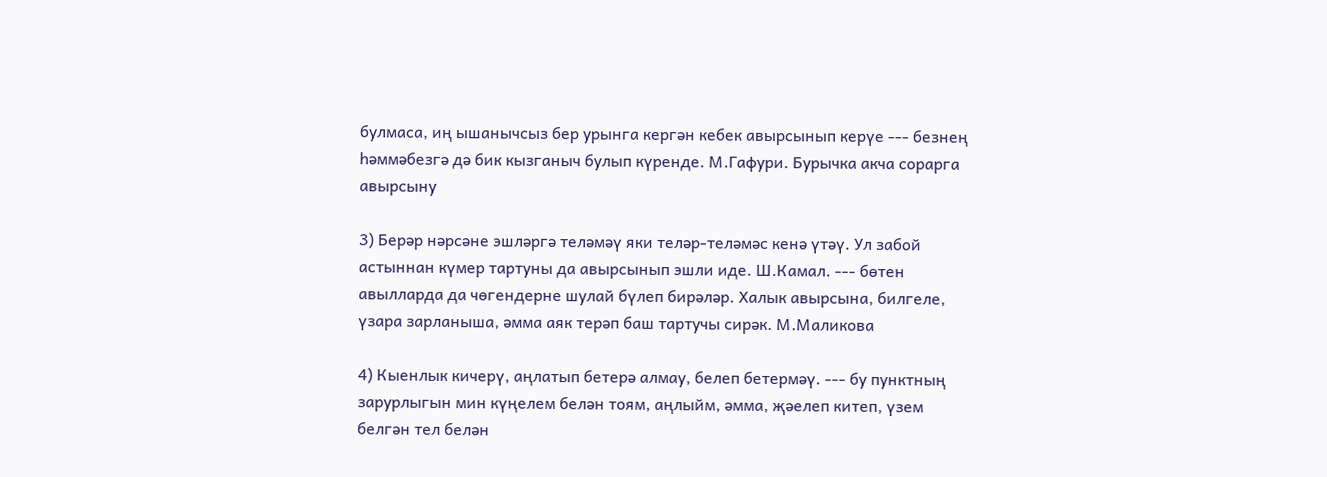булмаса, иң ышанычсыз бер урынга кергән кебек авырсынып керүе --- безнең һәммәбезгә дә бик кызганыч булып күренде. М.Гафури. Бурычка акча сорарга авырсыну

3) Берәр нәрсәне эшләргә теләмәү яки теләр-теләмәс кенә үтәү. Ул забой астыннан күмер тартуны да авырсынып эшли иде. Ш.Камал. --- бөтен авылларда да чөгендерне шулай бүлеп бирәләр. Халык авырсына, билгеле, үзара зарланыша, әмма аяк терәп баш тартучы сирәк. М.Маликова

4) Кыенлык кичерү, аңлатып бетерә алмау, белеп бетермәү. --- бу пунктның зарурлыгын мин күңелем белән тоям, аңлыйм, әмма, җәелеп китеп, үзем белгән тел белән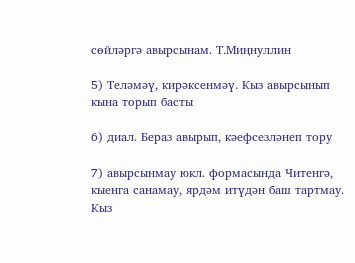сөйләргә авырсынам. Т.Миңнуллин

5) Теләмәү, кирәксенмәү. Кыз авырсынып кына торып басты

6) диал. Бераз авырып, кәефсезләнеп тору

7) авырсынмау юкл. формасында Читенгә, кыенга санамау, ярдәм итүдән баш тартмау. Кыз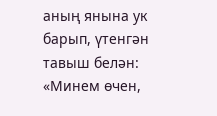аның янына ук барып, үтенгән тавыш белән: «Минем өчен,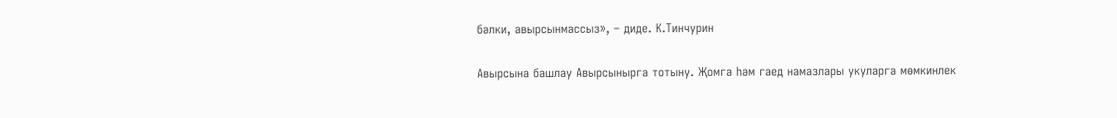бәлки, авырсынмассыз», – диде. К.Тинчурин

Авырсына башлау Авырсынырга тотыну. Җомга һәм гаед намазлары укуларга мөмкинлек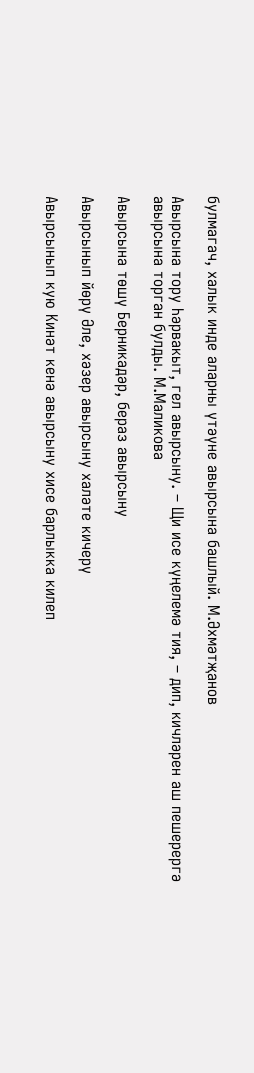булмагач, халык инде аларны үтәүне авырсына башлый. М.Әхмәтҗанов

Авырсына тору Һәрвакыт, гел авырсыну. – Щи исе күңелемә тия, – дип, кичләрен аш пешерергә авырсына торган булды. М.Маликова

Авырсына төшү Берникадәр, бераз авырсыну

Авырсынып йөрү Әле, хәзер авырсыну халәте кичерү

Авырсынып кую Кинәт кенә авырсыну хисе барлыкка килеп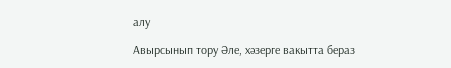алу

Авырсынып тору Әле, хәзерге вакытта бераз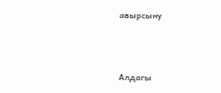авырсыну



Алдагы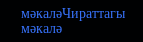мәкаләЧираттагы мәкалә